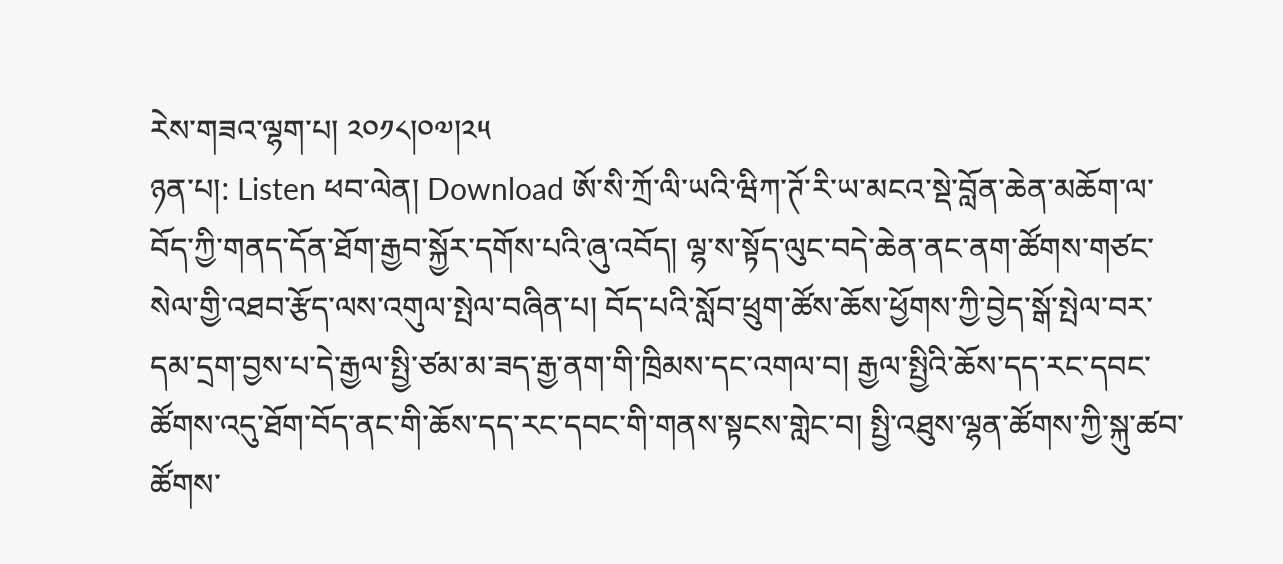རེས་གཟའ་ལྷག་པ། ༢༠༡༨།༠༧།༢༥
ཉན་པ།: Listen ཕབ་ལེན། Download ཨོ་སི་ཀྲོ་ལི་ཡའི་ཝིཀ་ཊོ་རི་ཡ་མངའ་སྡེ་བློན་ཆེན་མཆོག་ལ་བོད་ཀྱི་གནད་དོན་ཐོག་རྒྱབ་སྐྱོར་དགོས་པའི་ཞུ་འབོད། ལྷ་ས་སྟོད་ལུང་བདེ་ཆེན་ནང་ནག་ཚོགས་གཙང་སེལ་གྱི་འཐབ་རྩོད་ལས་འགུལ་སྤེལ་བཞིན་པ། བོད་པའི་སློབ་ཕྲུག་ཚོས་ཆོས་ཕྱོགས་ཀྱི་བྱེད་སྒོ་སྤེལ་བར་དམ་དྲག་བྱས་པ་དེ་རྒྱལ་སྤྱི་ཙམ་མ་ཟད་རྒྱ་ནག་གི་ཁྲིམས་དང་འགལ་བ། རྒྱལ་སྤྱིའི་ཆོས་དད་རང་དབང་ཚོགས་འདུ་ཐོག་བོད་ནང་གི་ཆོས་དད་རང་དབང་གི་གནས་སྟངས་གླེང་བ། སྤྱི་འཐུས་ལྷན་ཚོགས་ཀྱི་སྐུ་ཚབ་ཚོགས་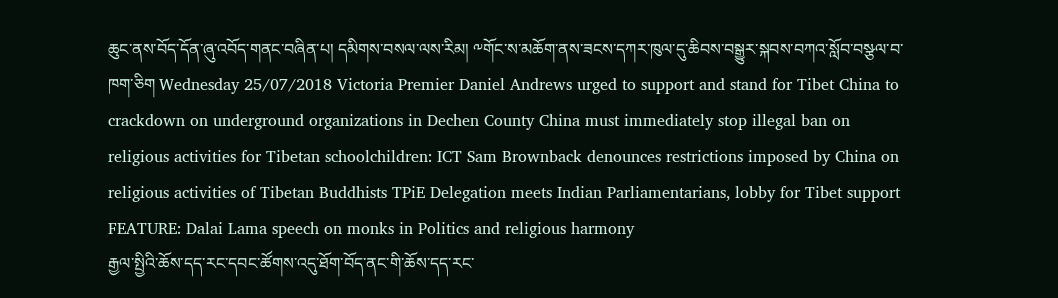ཆུང་ནས་བོད་དོན་ཞུ་འབོད་གནང་བཞིན་པ། དམིགས་བསལ་ལས་རིམ། ༸གོང་ས་མཆོག་ནས་ཟངས་དཀར་ཁུལ་དུ་ཆིབས་བསྒྱུར་སྐབས་བཀའ་སློབ་བསྩལ་བ་ཁག་ཅིག Wednesday 25/07/2018 Victoria Premier Daniel Andrews urged to support and stand for Tibet China to crackdown on underground organizations in Dechen County China must immediately stop illegal ban on religious activities for Tibetan schoolchildren: ICT Sam Brownback denounces restrictions imposed by China on religious activities of Tibetan Buddhists TPiE Delegation meets Indian Parliamentarians, lobby for Tibet support FEATURE: Dalai Lama speech on monks in Politics and religious harmony
རྒྱལ་སྤྱིའི་ཆོས་དད་རང་དབང་ཚོགས་འདུ་ཐོག་བོད་ནང་གི་ཆོས་དད་རང་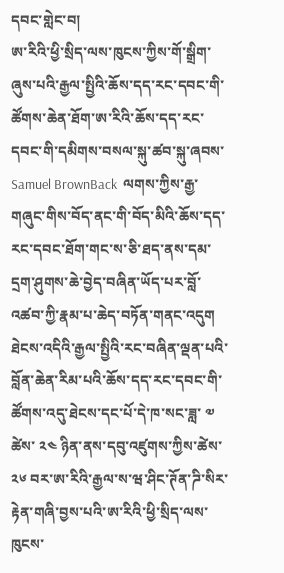དབང་གླེང་བ།
ཨ་རིའི་ཕྱི་སྲིད་ལས་ཁུངས་ཀྱིས་གོ་སྒྲིག་ཞུས་པའི་རྒྱལ་སྤྱིའི་ཆོས་དད་རང་དབང་གི་ཚོགས་ཆེན་ཐོག་ཨ་རིའི་ཆོས་དད་རང་དབང་གི་དམིགས་བསལ་སྐུ་ཚབ་སྐུ་ཞབས་ Samuel BrownBack  ལགས་ཀྱིས་རྒྱ་གཞུང་གིས་བོད་ནང་གི་བོད་མིའི་ཆོས་དད་རང་དབང་ཐོག་གང་ས་ཅི་ཐད་ནས་དམ་དྲག་ཤུགས་ཆེ་བྱེད་བཞིན་ཡོད་པར་བློ་འཚབ་ཀྱི་རྣམ་པ་ཆེད་བཏོན་གནང་འདུག ཐེངས་འདིའི་རྒྱལ་སྤྱིའི་རང་བཞིན་ལྡན་པའི་བློན་ཆེན་རིམ་པའི་ཆོས་དད་རང་དབང་གི་ཚོགས་འདུ་ཐེངས་དང་པོ་དེ་ཁ་སང་ཟླ་ ༧ ཚེས་ ༢༤ ཉིན་ནས་དབུ་འཛུགས་ཀྱིས་ཚེས་ ༢༦ བར་ཨ་རིའི་རྒྱལ་ས་ཝ་ཤིང་ཊོན་ཌི་སིར་རྟེན་གཞི་བྱས་པའི་ཨ་རིའི་ཕྱི་སྲིད་ལས་ཁུངས་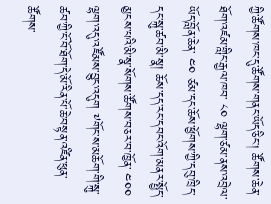ཀྱི་ཚོགས་ཁང་དུ་ཚོགས་གནང་ཡོད་ཅིང། ཚོགས་ཆེན་ཐོག་འཛམ་གླིང་རྒྱལ་ཁབ་ ༨༠ ལྷག་ཙམ་ནས་འབྲེལ་ཡོད་བློན་ཆེན་ ༤༠ ཙམ་དང་ཆོས་ཕྱོགས་ཀྱི་དབུ་ཁྲིད་དང་སྐུ་ཚབ་མི་སྣ། ཆོས་དད་རང་དབང་འོག་མནར་སྤྱོད་མྱངས་པའི་མི་སྣ་སོགས་ཚོགས་བཅར་བ་ཁྱོན་ ༤༠༠ ལྷག་འདུ་འཛོམས་བྱུང་འདུག ༸གོང་ས་མཆོག་གི་སྐུ་ཚབ་ཀྱི་ངོ་བོ་ཐོག་དེ་མོ་རིན་པོ་ཆེ་བསྟན་འཛིན་ཕུན་ཚོགས་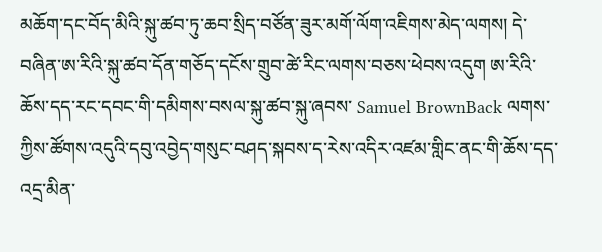མཆོག་དང་བོད་མིའི་སྐུ་ཚབ་ཏུ་ཆབ་སྲིད་བཙོན་ཟུར་མགོ་ལོག་འཇིགས་མེད་ལགས། དེ་བཞིན་ཨ་རིའི་སྐུ་ཚབ་དོན་གཅོད་དངོས་གྲུབ་ཚེ་རིང་ལགས་བཅས་ཕེབས་འདུག ཨ་རིའི་ཆོས་དད་རང་དབང་གི་དམིགས་བསལ་སྐུ་ཚབ་སྐུ་ཞབས་ Samuel BrownBack ལགས་ཀྱིས་ཚོགས་འདུའི་དབུ་འབྱེད་གསུང་བཤད་སྐབས་ད་རེས་འདིར་འཛམ་གླིང་ནང་གི་ཆོས་དད་འདྲ་མིན་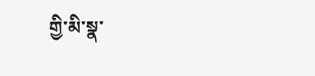གྱི་མི་སྣ་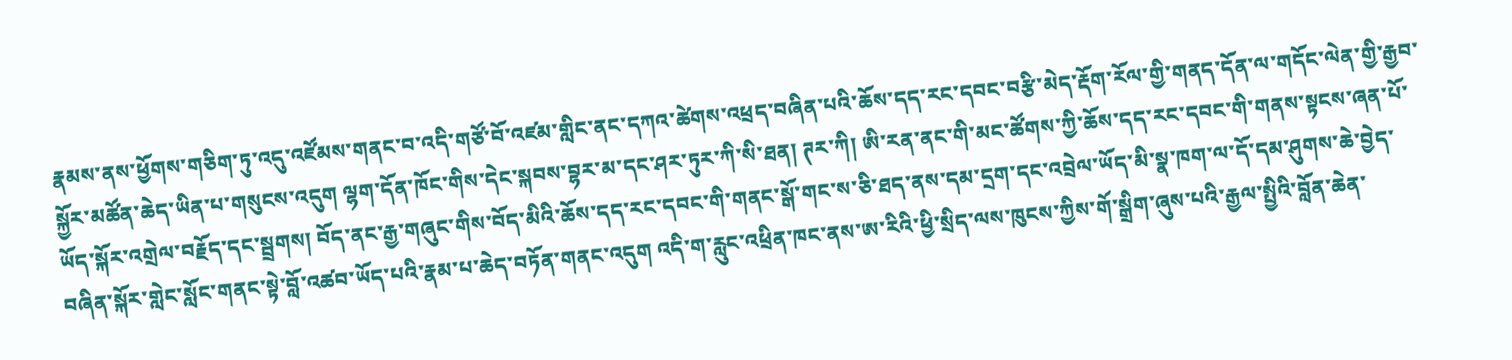རྣམས་ནས་ཕྱོགས་གཅིག་ཏུ་འདུ་འཛོམས་གནང་བ་འདི་གཙོ་བོ་འཛམ་གླིང་ནང་དཀའ་ཚེགས་འཕྲད་བཞིན་པའི་ཆོས་དད་རང་དབང་བརྩི་མེད་རྡོག་རོལ་གྱི་གནད་དོན་ལ་གདོང་ལེན་གྱི་རྒྱབ་སྐྱོར་མཚོན་ཆེད་ཡིན་པ་གསུངས་འདུག ལྷག་དོན་ཁོང་གིས་དེང་སྐབས་བྷར་མ་དང་ཤར་ཏུར་ཀི་སི་ཐན། ཊར་ཀི། ཨི་རན་ནང་གི་མང་ཚོགས་ཀྱི་ཆོས་དད་རང་དབང་གི་གནས་སྟངས་ཞན་པོ་ཡོད་སྐོར་འགྲེལ་བརྗོད་དང་སྦྲགས། བོད་ནང་རྒྱ་གཞུང་གིས་བོད་མིའི་ཆོས་དད་རང་དབང་གི་གནང་སྒོ་གང་ས་ཅི་ཐད་ནས་དམ་དྲག་དང་འབྲེལ་ཡོད་མི་སྣ་ཁག་ལ་དོ་དམ་ཤུགས་ཆེ་བྱེད་བཞིན་སྐོར་གླེང་སློང་གནང་སྟེ་བློ་འཚབ་ཡོད་པའི་རྣམ་པ་ཆེད་བཏོན་གནང་འདུག འདི་ག་རླུང་འཕྲིན་ཁང་ནས་ཨ་རིའི་ཕྱི་སྲིད་ལས་ཁུངས་ཀྱིས་གོ་སྒྲིག་ཞུས་པའི་རྒྱལ་སྤྱིའི་བློན་ཆེན་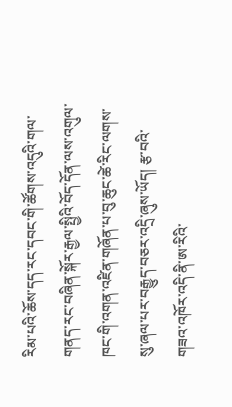རིམ་པའི་ཆོས་དད་རང་དབང་གི་ཚོགས་འདུའི་གལ་གནད་རང་བཞིན་སྐོར་རྒྱལ་སྤྱིའི་བོད་དོན་ལས་འགུལ་ཁང་གི་འགན་འཛིན་གཞོན་པ་བུ་ཆུང་ཚེ་རིང་ལགས་སུ་ཞལ་པར་བརྒྱུད་བཅར་འདྲི་ཞུས་ཡོད། རྩ་བའི་གཟའ་འཁོར་འདི་ནི་ཨ་རིའི་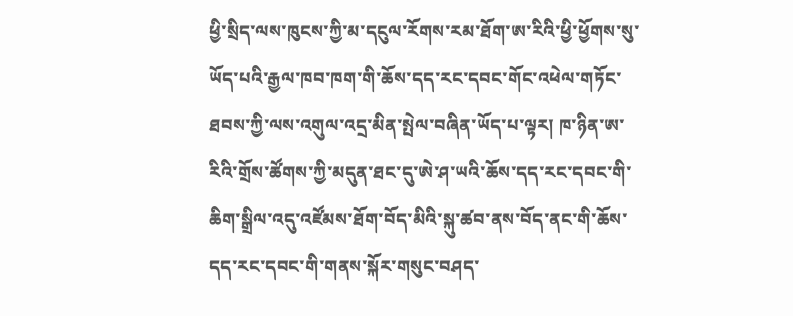ཕྱི་སྲིད་ལས་ཁུངས་ཀྱི་མ་དངུལ་རོགས་རམ་ཐོག་ཨ་རིའི་ཕྱི་ཕྱོགས་སུ་ཡོད་པའི་རྒྱལ་ཁབ་ཁག་གི་ཆོས་དད་རང་དབང་གོང་འཕེལ་གཏོང་ཐབས་ཀྱི་ལས་འགུལ་འདྲ་མིན་སྤེལ་བཞིན་ཡོད་པ་ལྟར། ཁ་ཉིན་ཨ་རིའི་གྲོས་ཚོགས་ཀྱི་མདུན་ཐང་དུ་ཨེ་ཤ་ཡའི་ཆོས་དད་རང་དབང་གི་ཆིག་སྒྲིལ་འདུ་འཛོམས་ཐོག་བོད་མིའི་སྐུ་ཚབ་ནས་བོད་ནང་གི་ཆོས་དད་རང་དབང་གི་གནས་སྐོར་གསུང་བཤད་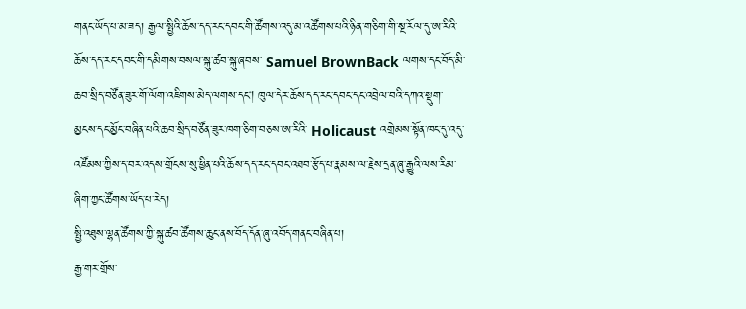གནང་ཡོད་པ་མ་ཟད། རྒྱལ་སྤྱིའི་ཆོས་དད་རང་དབང་གི་ཚོགས་འདུ་མ་འཚོགས་པའི་ཉིན་གཅིག་གི་སྔ་རོལ་དུ་ཨ་རིའི་ཆོས་དད་རང་དབང་གི་དམིགས་བསལ་སྐུ་ཚབ་སྐུ་ཞབས་ Samuel BrownBack ལགས་དང་བོད་མི་ཆབ་སྲིད་བཙོན་ཟུར་གོ་ལོག་འཇིགས་མེད་ལགས་དང། ཁུལ་དེར་ཆོས་དད་རང་དབང་དང་འབྲེལ་བའི་དཀའ་སྡུག་མྱངས་དང་མྱོང་བཞིན་པའི་ཆབ་སྲིད་བཙོན་ཟུར་ཁག་ཅིག་བཅས་ཨ་རིའི་ Holicaust འགྲེམས་སྟོན་ཁང་དུ་འདུ་འཛོམས་ཀྱིས་ད་བར་འདས་གྲོངས་སུ་ཕྱིན་པའི་ཆོས་དད་རང་དབང་འཐབ་རྩོད་པ་རྣམས་ལ་རྗེས་དྲན་ཞུ་རྒྱུའི་ལས་རིམ་ཞིག་ཀྱང་ཚོགས་ཡོད་པ་རེད།
སྤྱི་འཐུས་ལྷན་ཚོགས་ཀྱི་སྐུ་ཚབ་ཚོགས་ཆུང་ནས་བོད་དོན་ཞུ་འབོད་གནང་བཞིན་པ།
རྒྱ་གར་གྲོས་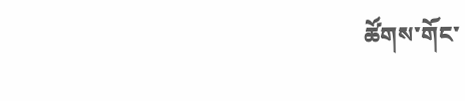ཚོགས་གོང་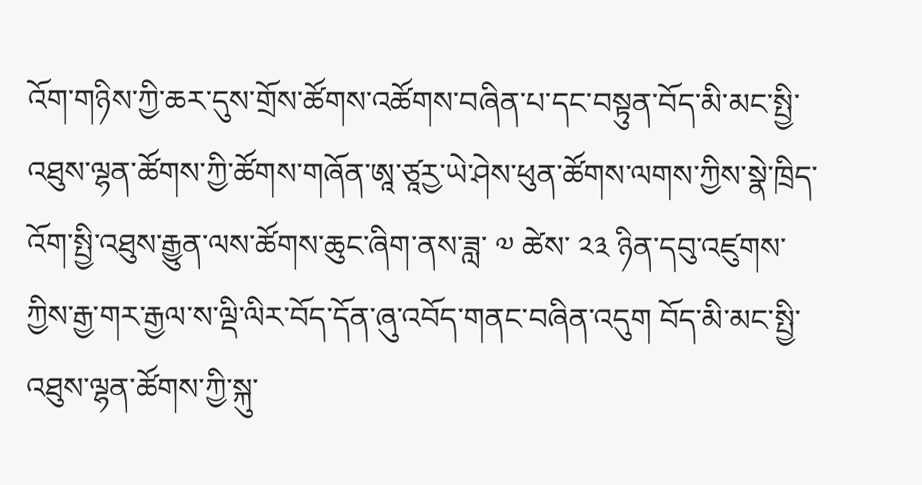འོག་གཉིས་ཀྱི་ཆར་དུས་གྲོས་ཚོགས་འཚོགས་བཞིན་པ་དང་བསྟུན་བོད་མི་མང་སྤྱི་འཐུས་ལྷན་ཚོགས་ཀྱི་ཚོགས་གཞོན་ཨཱ་ཙཱརྱ་ཡེ་ཤེས་ཕུན་ཚོགས་ལགས་ཀྱིས་སྣེ་ཁྲིད་འོག་སྤྱི་འཐུས་རྒྱུན་ལས་ཚོགས་ཆུང་ཞིག་ནས་ཟླ་ ༧ ཚེས་ ༢༣ ཉིན་དབུ་འཛུགས་ཀྱིས་རྒྱ་གར་རྒྱལ་ས་ལྡི་ལིར་བོད་དོན་ཞུ་འབོད་གནང་བཞིན་འདུག བོད་མི་མང་སྤྱི་འཐུས་ལྷན་ཚོགས་ཀྱི་སྐུ་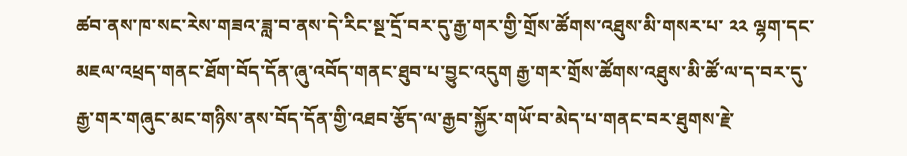ཚབ་ནས་ཁ་སང་རེས་གཟའ་ཟླ་བ་ནས་དེ་རིང་སྔ་དྲོ་བར་དུ་རྒྱ་གར་གྱི་གྲོས་ཚོགས་འཐུས་མི་གསར་པ་ ༢༢ ལྷག་དང་མཇལ་འཕྲད་གནང་ཐོག་བོད་དོན་ཞུ་འབོད་གནང་ཐུབ་པ་བྱུང་འདུག རྒྱ་གར་གྲོས་ཚོགས་འཐུས་མི་ཚོ་ལ་ད་བར་དུ་རྒྱ་གར་གཞུང་མང་གཉིས་ནས་བོད་དོན་གྱི་འཐབ་རྩོད་ལ་རྒྱབ་སྐྱོར་གཡོ་བ་མེད་པ་གནང་བར་ཐུགས་རྗེ་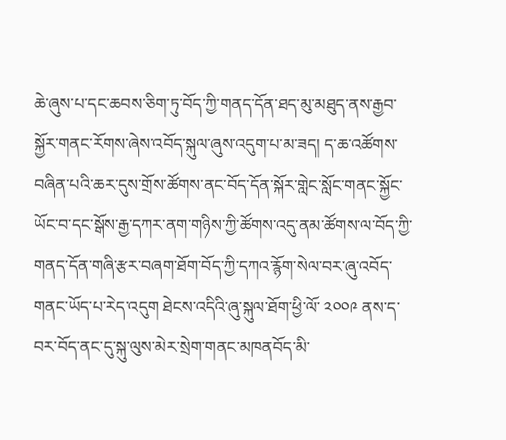ཆེ་ཞུས་པ་དང་ཆབས་ཅིག་ཏུ་བོད་ཀྱི་གནད་དོན་ཐད་མུ་མཐུད་ནས་རྒྱབ་སྐྱོར་གནང་རོགས་ཞེས་འབོད་སྐུལ་ཞུས་འདུག་པ་མ་ཟད། ད་ཆ་འཚོགས་བཞིན་པའི་ཆར་དུས་གྲོས་ཚོགས་ནང་བོད་དོན་སྐོར་གླེང་སློང་གནང་སྐྱོང་ཡོང་བ་དང་སྒོས་རྒྱ་དཀར་ནག་གཉིས་ཀྱི་ཚོགས་འདུ་ནམ་ཚོགས་ལ་བོད་ཀྱི་གནད་དོན་གཞི་རྩར་བཞག་ཐོག་བོད་ཀྱི་དཀའ་རྙོག་སེལ་བར་ཞུ་འབོད་གནང་ཡོད་པ་རེད་འདུག ཐེངས་འདིའི་ཞུ་སྐུལ་ཐོག་ཕྱི་ལོ་ ༢༠༠༩ ནས་ད་བར་བོད་ནང་དུ་སྐུ་ལུས་མེར་སྲེག་གནང་མཁནབོད་མི་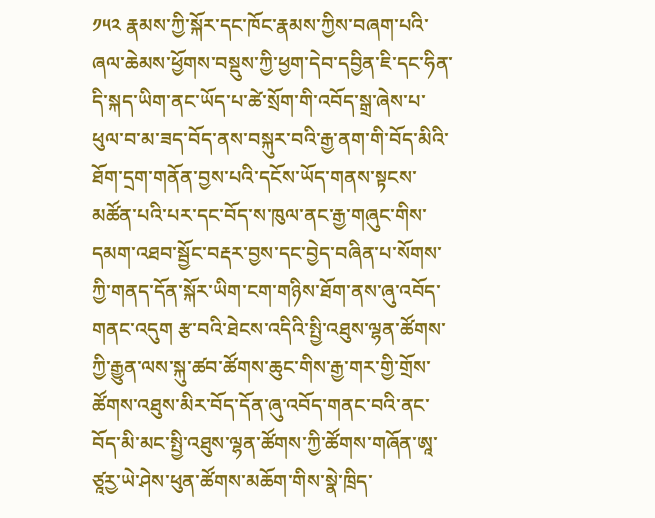༡༥༢ རྣམས་ཀྱི་སྐོར་དང་ཁོང་རྣམས་ཀྱིས་བཞག་པའི་ཞལ་ཆེམས་ཕྱོགས་བསྡུས་ཀྱི་ཕྱག་དེབ་དབྱིན་ཇི་དང་ཧིན་དི་སྐད་ཡིག་ནང་ཡོད་པ་ཚེ་སྲོག་གི་འབོད་སྒྲ་ཞེས་པ་ཕུལ་བ་མ་ཟད་བོད་ནས་བསྐུར་བའི་རྒྱ་ནག་གི་བོད་མིའི་ཐོག་དྲག་གནོན་བྱས་པའི་དངོས་ཡོད་གནས་སྟངས་མཚོན་པའི་པར་དང་བོད་ས་ཁུལ་ནང་རྒྱ་གཞུང་གིས་དམག་འཐབ་སྦྱོང་བརྡར་བྱས་དང་བྱེད་བཞིན་པ་སོགས་ཀྱི་གནད་དོན་སྐོར་ཡིག་ངག་གཉིས་ཐོག་ནས་ཞུ་འབོད་གནང་འདུག རྩ་བའི་ཐེངས་འདིའི་སྤྱི་འཐུས་ལྷན་ཚོགས་ཀྱི་རྒྱུན་ལས་སྐུ་ཚབ་ཚོགས་ཆུང་གིས་རྒྱ་གར་གྱི་གྲོས་ཚོགས་འཐུས་མིར་བོད་དོན་ཞུ་འབོད་གནང་བའི་ནང་བོད་མི་མང་སྤྱི་འཐུས་ལྷན་ཚོགས་ཀྱི་ཚོགས་གཞོན་ཨཱ་ཙཱརྱ་ཡེ་ཤེས་ཕུན་ཚོགས་མཆོག་གིས་སྣེ་ཁྲིད་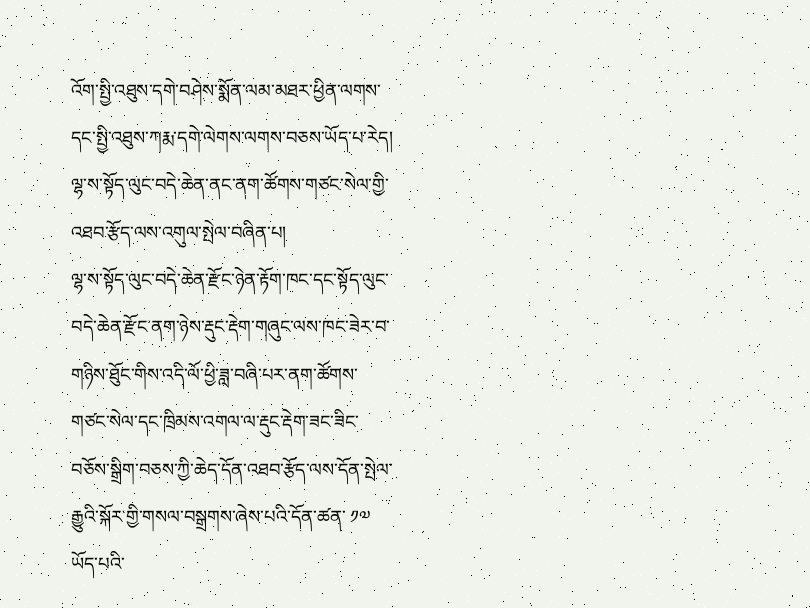འོག་སྤྱི་འཐུས་དགེ་བཤེས་སྨོན་ལམ་མཐར་ཕྱིན་ལགས་དང་སྤྱི་འཐུས་ཀརྨ་དགེ་ལེགས་ལགས་བཅས་ཡོད་པ་རེད།
ལྷ་ས་སྟོད་ལུང་བདེ་ཆེན་ནང་ནག་ཚོགས་གཙང་སེལ་གྱི་འཐབ་རྩོད་ལས་འགུལ་སྤེལ་བཞིན་པ།
ལྷ་ས་སྟོད་ལུང་བདེ་ཆེན་རྫོང་ཉེན་རྟོག་ཁང་དང་སྟོད་ལུང་བདེ་ཆེན་རྫོང་ནག་ཉེས་རྡུང་རྡེག་གཞུང་ལས་ཁང་ཟེར་བ་གཉིས་ཐོུང་གིས་འདི་ལོ་ཕྱི་ཟླ་བཞི་པར་ནག་ཚོགས་གཙང་སེལ་དང་ཁྲིམས་འགལ་ལ་རྡུང་རྡེག་ཟང་ཟིང་བཅོས་སྒྲིག་བཅས་ཀྱི་ཆེད་དོན་འཐབ་རྩོད་ལས་དོན་སྤེལ་རྒྱུའི་སྐོར་གྱི་གསལ་བསྒྲགས་ཞེས་པའི་དོན་ཚན་ ༡༧ ཡོད་པའི་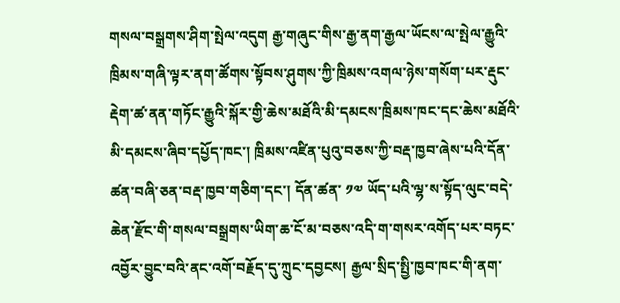གསལ་བསྒྲགས་ཤིག་སྤེལ་འདུག རྒྱ་གཞུང་གིས་རྒྱ་ནག་རྒྱལ་ཡོངས་ལ་སྤེལ་རྒྱུའི་ཁྲིམས་གཞི་ལྟར་ནག་ཚོགས་སྟོབས་ཤུགས་ཀྱི་ཁྲིམས་འགལ་ཉེས་གསོག་པར་རྡུང་རྡེག་ཚ་ནན་གཏོང་རྒྱུའི་སྐོར་གྱི་ཆེས་མཐོའི་མི་དམངས་ཁྲིམས་ཁང་དང་ཆེས་མཐོའི་མི་དམངས་ཞིབ་དཔྱོད་ཁང་། ཁྲིམས་འཛིན་པུའུ་བཅས་ཀྱི་བརྡ་ཁྱབ་ཞེས་པའི་དོན་ཚན་བཞི་ཅན་བརྡ་ཁྱབ་གཅིག་དང་། དོན་ཚན་ ༡༧ ཡོད་པའི་ལྷ་ས་སྟོད་ལུང་བདེ་ཆེན་རྫོང་གི་གསལ་བསྒྲགས་ཡིག་ཆ་ངོ་མ་བཅས་འདི་ག་གསར་འགོད་པར་བཏང་འབྱོར་བྱུང་བའི་ནང་འགོ་བརྗོད་དུ་ཀྲུང་དབྱངས། རྒྱལ་སྲིད་སྤྱི་ཁྱབ་ཁང་གི་ནག་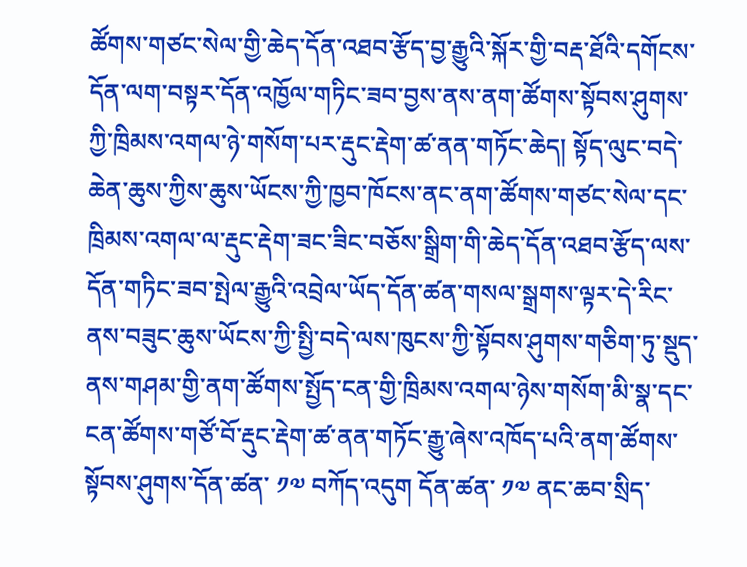ཚོགས་གཙང་སེལ་གྱི་ཆེད་དོན་འཐབ་རྩོད་བྱ་རྒྱུའི་སྐོར་གྱི་བརྡ་ཐོའི་དགོངས་དོན་ལག་བསྟར་དོན་འཁྱོལ་གཏིང་ཟབ་བྱས་ནས་ནག་ཚོགས་སྟོབས་ཤུགས་ཀྱི་ཁྲིམས་འགལ་ཉེ་གསོག་པར་རྡུང་རྡེག་ཚ་ནན་གཏོང་ཆེད། སྟོད་ལུང་བདེ་ཆེན་ཆུས་ཀྱིས་ཆུས་ཡོངས་ཀྱི་ཁྱབ་ཁོངས་ནང་ནག་ཚོགས་གཙང་སེལ་དང་ཁྲིམས་འགལ་ལ་རྡུང་རྡེག་ཟང་ཟིང་བཅོས་སྒྲིག་གི་ཆེད་དོན་འཐབ་རྩོད་ལས་དོན་གཏིང་ཟབ་སྤེལ་རྒྱུའི་འབྲེལ་ཡོད་དོན་ཚན་གསལ་སྒྲགས་ལྟར་དེ་རིང་ནས་བཟུང་ཆུས་ཡོངས་ཀྱི་སྤྱི་བདེ་ལས་ཁུངས་ཀྱི་སྟོབས་ཤུགས་གཅིག་ཏུ་སྡུད་ནས་གཤམ་གྱི་ནག་ཚོགས་སྤྱོད་ངན་གྱི་ཁྲིམས་འགལ་ཉེས་གསོག་མི་སྣ་དང་ངན་ཚོགས་གཙོ་བོ་རྡུང་རྡེག་ཚ་ནན་གཏོང་རྒྱུ་ཞེས་འཁོད་པའི་ནག་ཚོགས་སྟོབས་ཤུགས་དོན་ཚན་ ༡༧ བཀོད་འདུག དོན་ཚན་ ༡༧ ནང་ཆབ་སྲིད་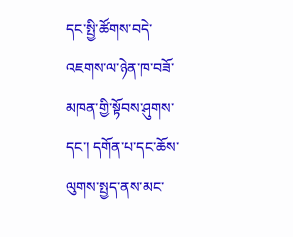དང་སྤྱི་ཚོགས་བདེ་འཇགས་ལ་ཉེན་ཁ་བཟོ་མཁན་གྱི་སྟོབས་ཤུགས་དང་། དགོན་པ་དང་ཆོས་ལུགས་སྤྱད་ནས་མང་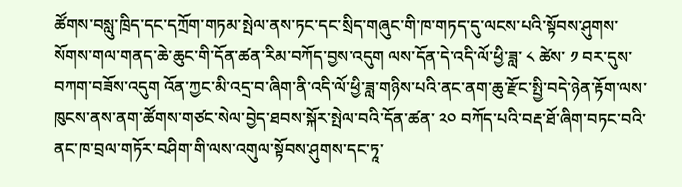ཚོགས་བསླུ་ཁྲིད་དང་དཀྲོག་གཏམ་སྤེལ་ནས་ཏང་དང་སྲིད་གཞུང་གི་ཁ་གཏད་དུ་ལངས་པའི་སྟོབས་ཤུགས་སོགས་གལ་གནད་ཆེ་ཆུང་གི་དོན་ཚན་རིམ་བཀོད་བྱས་འདུག ལས་དོན་དེ་འདི་ལོ་ཕྱི་ཟླ་ ༨ ཚེས་ ༡ བར་དུས་བཀག་བཟོས་འདུག འོན་ཀྱང་མི་འདྲ་བ་ཞིག་ནི་འདི་ལོ་ཕྱི་ཟླ་གཉིས་པའི་ནང་ནག་ཆུ་རྫོང་སྤྱི་བདེ་ཉེན་རྟོག་ལས་ཁུངས་ནས་ནག་ཚོགས་གཙང་སེལ་བྱེད་ཐབས་སྐོར་སྤེལ་བའི་དོན་ཚན་ ༢༠ བཀོད་པའི་བརྡ་ཐོ་ཞིག་བཏང་བའི་ནང་ཁ་བྲལ་གཏོར་བཤིག་གི་ལས་འགུལ་སྟོབས་ཤུགས་དང་ཏཱ་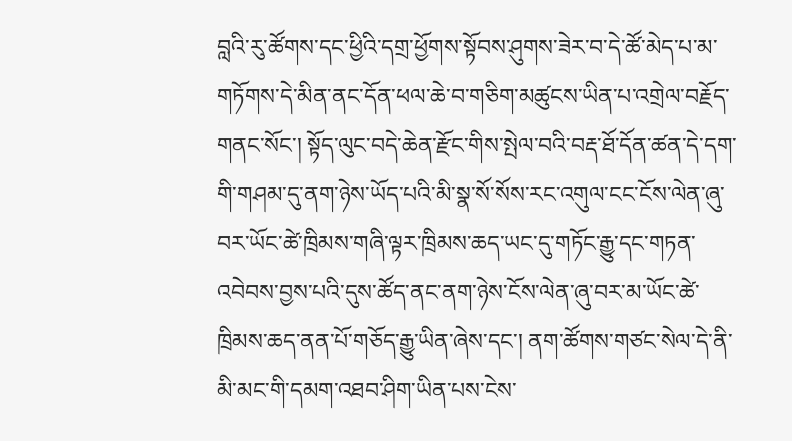བླའི་རུ་ཚོགས་དང་ཕྱིའི་དགྲ་ཕྱོགས་སྟོབས་ཤུགས་ཟེར་བ་དེ་ཚོ་མེད་པ་མ་གཏོགས་དེ་མིན་ནང་དོན་ཕལ་ཆེ་བ་གཅིག་མཚུངས་ཡིན་པ་འགྲེལ་བརྗོད་གནང་སོང་། སྟོད་ལུང་བདེ་ཆེན་རྫོང་གིས་སྤེལ་བའི་བརྡ་ཐོ་དོན་ཚན་དེ་དག་གི་གཤམ་དུ་ནག་ཉེས་ཡོད་པའི་མི་སྣ་སོ་སོས་རང་འགུལ་ངང་ངོས་ལེན་ཞུ་བར་ཡོང་ཚེ་ཁྲིམས་གཞི་ལྟར་ཁྲིམས་ཆད་ཡང་དུ་གཏོང་རྒྱུ་དང་གཏན་འབེབས་བྱས་པའི་དུས་ཚོད་ནང་ནག་ཉེས་ངོས་ལེན་ཞུ་བར་མ་ཡོང་ཚེ་ཁྲིམས་ཆད་ནན་པོ་གཅོད་རྒྱུ་ཡིན་ཞེས་དང་། ནག་ཚོགས་གཙང་སེལ་དེ་ནི་མི་མང་གི་དམག་འཐབ་ཤིག་ཡིན་པས་ངེས་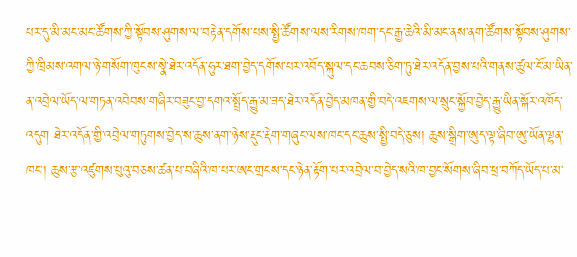པར་དུ་མི་མང་མང་ཚོགས་ཀྱི་སྟོབས་ཤུགས་ལ་བརྟེན་དགོས་པས་སྤྱི་ཚོགས་ལས་རིགས་ཁག་དང་རྒྱ་ཆེའི་མི་མང་ནས་ནག་ཚོགས་སྟོབས་ཤུགས་ཀྱི་ཁྲིམས་འགལ་ཉེ་གསོག་ཁུངས་སྣེ་ཐེར་འདོན་ཧུར་ཐག་བྱེད་དགོས་པར་འབོད་སྐུལ་དང་ཆབས་ཅིག་ཏུ་ཐེར་འདོན་བྱས་པའི་གནས་ཚུལ་ངོ་མ་ཡིན་ན་འབྲེལ་ཡོད་ལ་གཏན་འབེབས་གཞིར་བཟུང་བྱ་དགའ་སྤྲོད་རྒྱུ་མ་ཟད་ཐེར་འདོན་བྱེད་མཁན་གྱི་བདེ་འཇགས་ལ་སྲུང་སྐྱོབ་བྱེད་རྒྱུ་ཡིན་སྐོར་འཁོད་འདུག ཐེར་འདོན་གྱི་འབྲེལ་གཏུགས་བྱེད་ས་ཆུས་ནག་ཉེས་རྡུང་རྡེག་གཞུང་ལས་ཁང་དང་ཆུས་སྤྱི་བདེ་ཅུས། ཆུས་སྒྲིག་ཨུད་ལྟ་ཞིབ་ཨུ་ཡོན་ལྷན་ཁང་། ཆུས་རྩ་འཛུགས་པུའུ་བཅས་ཚན་པ་བཞིའི་ཁ་པར་ཨང་གྲངས་དང་ཉེན་རྟོག་པར་འབྲེལ་བ་བྱེད་སའི་ཁ་བྱང་སོགས་ཞིབ་ཕྲ་བཀོད་ཡོད་པ་མ་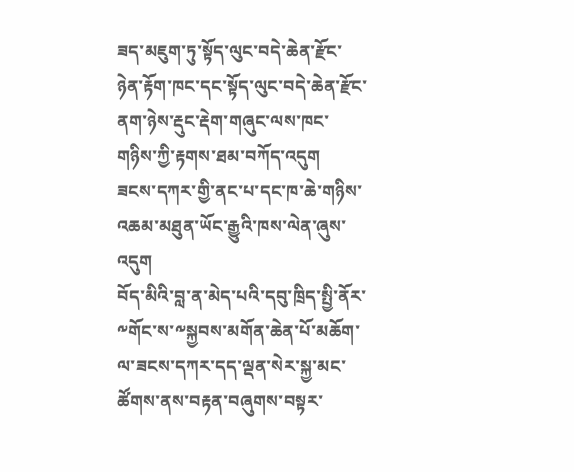ཟད་མཇུག་ཏུ་སྟོད་ལུང་བདེ་ཆེན་རྫོང་ཉེན་རྟོག་ཁང་དང་སྟོད་ལུང་བདེ་ཆེན་རྫོང་ནག་ཉེས་རྡུང་རྡེག་གཞུང་ལས་ཁང་གཉིས་ཀྱི་རྟགས་ཐམ་བཀོད་འདུག
ཟངས་དཀར་གྱི་ནང་པ་དང་ཁ་ཆེ་གཉིས་འཆམ་མཐུན་ཡོང་རྒྱུའི་ཁས་ལེན་ཞུས་འདུག
བོད་མིའི་བླ་ན་མེད་པའི་དབུ་ཁྲིད་སྤྱི་ནོར་༸གོང་ས་༸སྐྱབས་མགོན་ཆེན་པོ་མཆོག་ལ་ཟངས་དཀར་དད་ལྡན་སེར་སྐྱ་མང་ཚོགས་ནས་བརྟན་བཞུགས་བསྟར་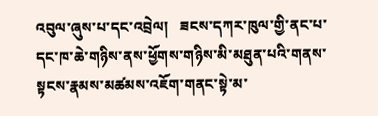འབུལ་ཞུས་པ་དང་འབྲེལ།   ཟངས་དཀར་ཁུལ་གྱི་ནང་པ་དང་ཁ་ཆེ་གཉིས་ནས་ཕྱོགས་གཉིས་མི་མཐུན་པའི་གནས་སྟངས་རྣམས་མཚམས་འཇོག་གནང་སྟེ་མ་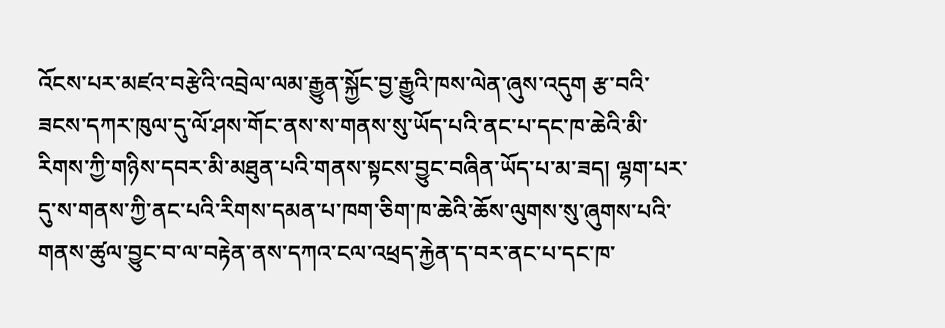འོངས་པར་མཛའ་བརྩེའི་འབྲེལ་ལམ་རྒྱུན་སྐྱོང་བྱ་རྒྱུའི་ཁས་ལེན་ཞུས་འདུག རྩ་བའི་ཟངས་དཀར་ཁུལ་དུ་ལོ་ཤས་གོང་ནས་ས་གནས་སུ་ཡོད་པའི་ནང་པ་དང་ཁ་ཆེའི་མི་རིགས་ཀྱི་གཉིས་དབར་མི་མཐུན་པའི་གནས་སྟངས་བྱུང་བཞིན་ཡོད་པ་མ་ཟད། ལྷག་པར་དུ་ས་གནས་ཀྱི་ནང་པའི་རིགས་དམན་པ་ཁག་ཅིག་ཁ་ཆེའི་ཆོས་ལུགས་སུ་ཞུགས་པའི་གནས་ཚུལ་བྱུང་བ་ལ་བརྟེན་ནས་དཀའ་ངལ་འཕྲད་རྐྱེན་ད་བར་ནང་པ་དང་ཁ་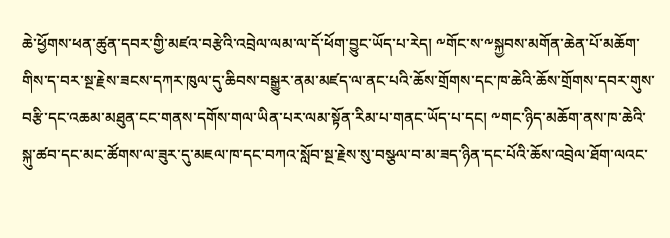ཆེ་ཕྱོགས་ཕན་ཚུན་དབར་གྱི་མཛའ་བརྩེའི་འབྲེལ་ལམ་ལ་དོ་ཕོག་བྱུང་ཡོད་པ་རེད། ༸གོང་ས་༸སྐྱབས་མགོན་ཆེན་པོ་མཆོག་གིས་ད་བར་སྔ་རྗེས་ཟངས་དཀར་ཁུལ་དུ་ཆིབས་བསྒྱུར་ནམ་མཛད་ལ་ནང་པའི་ཆོས་གྲོགས་དང་ཁ་ཆེའི་ཆོས་གྲོགས་དབར་གུས་བརྩི་དང་འཆམ་མཐུན་ངང་གནས་དགོས་གལ་ཡིན་པར་ལམ་སྟོན་རིམ་པ་གནང་ཡོད་པ་དང། ༸གང་ཉིད་མཆོག་ནས་ཁ་ཆེའི་སྐུ་ཚབ་དང་མང་ཚོགས་ལ་ཟུར་དུ་མཇལ་ཁ་དང་བཀའ་སློབ་སྔ་རྗེས་སུ་བསྩལ་བ་མ་ཟད་ཉིན་དང་པོའི་ཆོས་འབྲེལ་ཐོག་ལའང་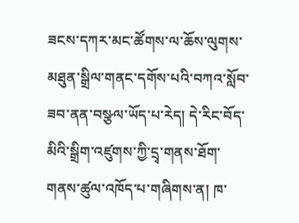ཟངས་དཀར་མང་ཚོགས་ལ་ཆོས་ལུགས་མཐུན་སྒྲིལ་གནང་དགོས་པའི་བཀའ་སློབ་ཟབ་ནན་བསྩལ་ཡོད་པ་རེད། དེ་རིང་བོད་མིའི་སྒྲིག་འཛུགས་ཀྱི་དྲྭ་གནས་ཐོག་གནས་ཚུལ་འཁོད་པ་གཞིགས་ན། ཁ་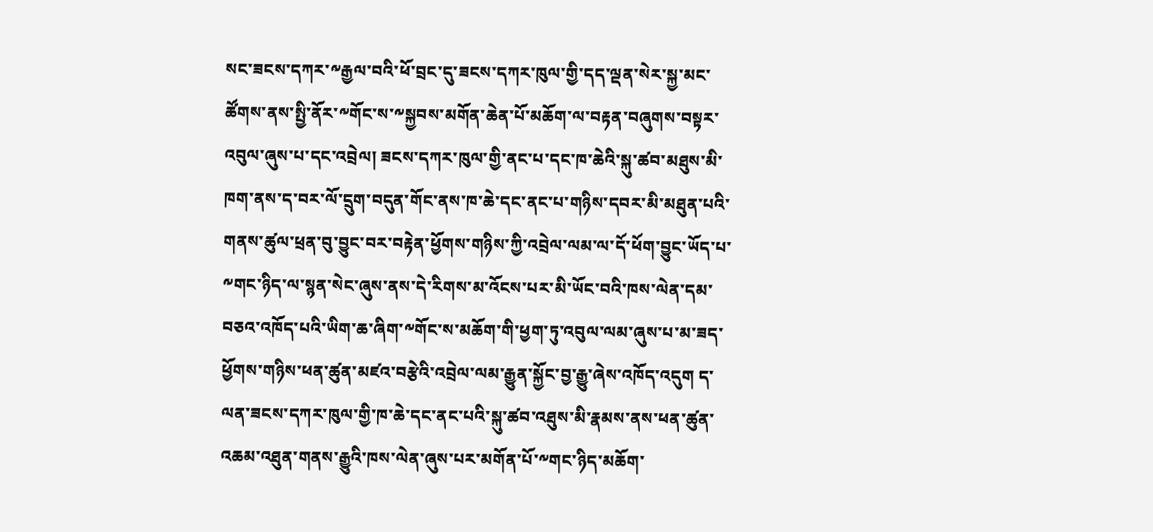སང་ཟངས་དཀར་༸རྒྱལ་བའི་ཕོ་བྲང་དུ་ཟངས་དཀར་ཁུལ་གྱི་དད་ལྡན་སེར་སྐྱ་མང་ཚོགས་ནས་སྤྱི་ནོར་༸གོང་ས་༸སྐྱབས་མགོན་ཆེན་པོ་མཆོག་ལ་བརྟན་བཞུགས་བསྟར་འབུལ་ཞུས་པ་དང་འབྲེལ། ཟངས་དཀར་ཁུལ་གྱི་ནང་པ་དང་ཁ་ཆེའི་སྐུ་ཚབ་མཐུས་མི་ཁག་ནས་ད་བར་ལོ་དྲུག་བདུན་གོང་ནས་ཁ་ཆེ་དང་ནང་པ་གཉིས་དབར་མི་མཐུན་པའི་གནས་ཚུལ་ཕྲན་བུ་བྱུང་བར་བརྟེན་ཕྱོགས་གཉིས་ཀྱི་འབྲེལ་ལམ་ལ་དོ་ཕོག་བྱུང་ཡོད་པ་༸གང་ཉིད་ལ་སྙན་སེང་ཞུས་ནས་དེ་རིགས་མ་འོངས་པར་མི་ཡོང་བའི་ཁས་ལེན་དམ་བཅའ་འཁོད་པའི་ཡིག་ཆ་ཞིག་༸གོང་ས་མཆོག་གི་ཕྱག་ཏུ་འབུལ་ལམ་ཞུས་པ་མ་ཟད་ཕྱོགས་གཉིས་ཕན་ཚུན་མཛའ་བརྩེའི་འབྲེལ་ལམ་རྒྱུན་སྐྱོང་བྱ་རྒྱུ་ཞེས་འཁོད་འདུག ད་ལན་ཟངས་དཀར་ཁུལ་གྱི་ཁ་ཆེ་དང་ནང་པའི་སྐུ་ཚབ་འཐུས་མི་རྣམས་ནས་ཕན་ཚུན་འཆམ་འཐུན་གནས་རྒྱུའི་ཁས་ལེན་ཞུས་པར་མགོན་པོ་༸གང་ཉིད་མཆོག་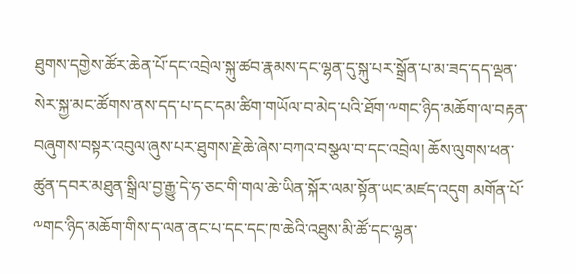ཐུགས་དགྱེས་ཚོར་ཆེན་པོ་དང་འབྲེལ་སྐུ་ཚབ་རྣམས་དང་ལྷན་དུ་སྐུ་པར་སྒྲོན་པ་མ་ཟད་དད་ལྡན་སེར་སྐྱ་མང་ཚོགས་ནས་དད་པ་དང་དམ་ཚིག་གཡོལ་བ་མེད་པའི་ཐོག་༸གང་ཉིད་མཆོག་ལ་བརྟན་བཞུགས་བསྟར་འབུལ་ཞུས་པར་ཐུགས་རྗེ་ཆེ་ཞེས་བཀའ་བསྩལ་བ་དང་འབྲེལ། ཆོས་ལུགས་ཕན་ཚུན་དབར་མཐུན་སྒྲིལ་བྱ་རྒྱུ་དེ་ཧ་ཅང་གི་གལ་ཆེ་ཡིན་སྐོར་ལམ་སྟོན་ཡང་མཛད་འདུག མགོན་པོ་༸གང་ཉིད་མཆོག་གིས་ད་ལན་ནང་པ་དང་དང་ཁ་ཆེའི་འཐུས་མི་ཚོ་དང་ལྷན་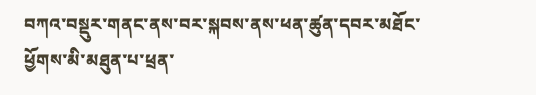བཀའ་བསྡུར་གནང་ནས་བར་སྐབས་ནས་ཕན་ཚུན་དབར་མཐོང་ཕྱོགས་མི་མཐུན་པ་ཕྲན་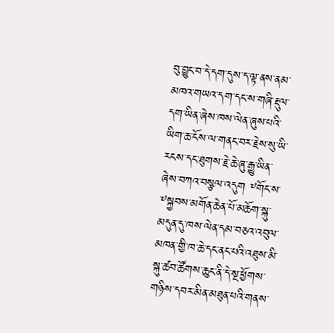བུ་བྱུང་བ་དེ་དག་དུས་ད་ལྟ་ནས་ནམ་མཁའ་གཡའ་དག་དང་ས་གཞི་རྡུལ་དག་ཡིན་ཞེས་ཁས་ལེན་ཞུས་པའི་ཡིག་ཆ་ངོས་ལ་གནང་བར་རྗེས་སུ་ཡི་རངས་དང་ཐུགས་རྗེ་ཆེ་ཞུ་རྒྱུ་ཡིན་ཞེས་བཀའ་བསྩལ་འདུག ༸གོང་ས་༸སྐྱབས་མགོན་ཆེན་པོ་མཆོག་སྐུ་མདུན་དུ་ཁས་ལེན་དམ་བཅའ་འབུལ་མཁན་གྱི་ཁ་ཆེ་དང་ནང་པའི་འཐུས་མི་སྐུ་ཚབ་ཚོགས་ཆུང་ནི་དེ་སྔ་ཕྱོགས་གཉིས་དབར་མིན་མཐུན་པའི་གནས་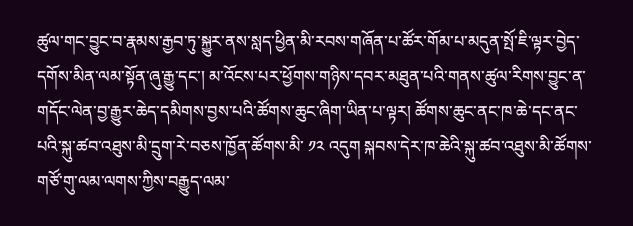ཚུལ་གང་བྱུང་བ་རྣམས་རྒྱབ་ཏུ་སྐྱུར་ནས་སླད་ཕྱིན་མི་རབས་གཞོན་པ་ཚོར་གོམ་པ་མདུན་སྤོ་ཇི་ལྟར་བྱེད་དགོས་མིན་ལམ་སྟོན་ཞུ་རྒྱུ་དང་། མ་འོངས་པར་ཕྱོགས་གཉིས་དབར་མཐུན་པའི་གནས་ཚུལ་རིགས་བྱུང་ན་གདོང་ལེན་བྱ་རྒྱུར་ཆེད་དམིགས་བྱས་པའི་ཚོགས་ཆུང་ཞིག་ཡིན་པ་ལྟར། ཚོགས་ཆུང་ནང་ཁ་ཆེ་དང་ནང་པའི་སྐུ་ཚབ་འཐུས་མི་དྲུག་རེ་བཅས་ཁྱོན་ཚོགས་མི་ ༡༢ འདུག སྐབས་དེར་ཁ་ཆེའི་སྐུ་ཚབ་འཐུས་མི་ཚོགས་གཙོ་གུ་ལམ་ལགས་ཀྱིས་བརྒྱུད་ལམ་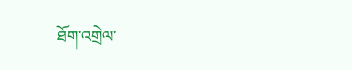ཐོག་འགྲེལ་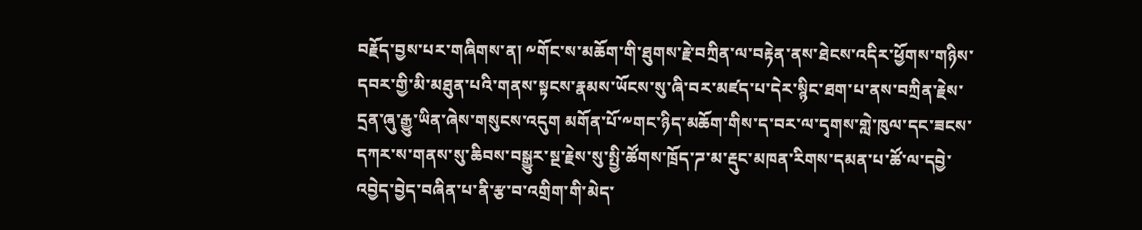བརྗོད་བྱས་པར་གཞིགས་ན། ༸གོང་ས་མཆོག་གི་ཐུགས་རྗེ་བཀྲིན་ལ་བརྟེན་ནས་ཐེངས་འདིར་ཕྱོགས་གཉིས་དབར་གྱི་མི་མཐུན་པའི་གནས་སྟངས་རྣམས་ཡོངས་སུ་ཞི་བར་མཛད་པ་དེར་སྙིང་ཐག་པ་ནས་བཀྲིན་རྗེས་དྲན་ཞུ་རྒྱུ་ཡིན་ཞེས་གསུངས་འདུག མགོན་པོ་༸གང་ཉིད་མཆོག་གིས་ད་བར་ལ་དྭགས་གླེ་ཁུལ་དང་ཟངས་དཀར་ས་གནས་སུ་ཆིབས་བསྒྱུར་སྔ་རྗེས་སུ་སྤྱི་ཚོགས་ཁྲོད་ཌ་མ་རྡུང་མཁན་རིགས་དམན་པ་ཚོ་ལ་དབྱེ་འབྱེད་བྱེད་བཞིན་པ་ནི་རྩ་བ་འགྲིག་གི་མེད་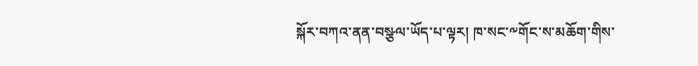སྐོར་བཀའ་ནན་བསྩལ་ཡོད་པ་ལྟར། ཁ་སང་༸གོང་ས་མཆོག་གིས་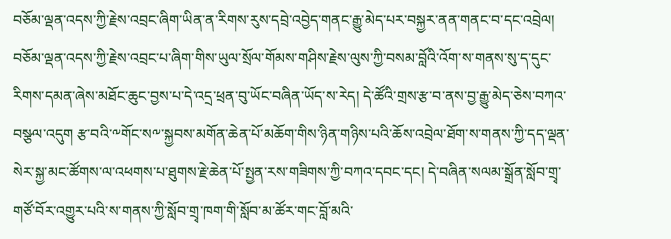བཅོམ་ལྡན་འདས་ཀྱི་རྗེས་འབྲང་ཞིག་ཡིན་ན་རིགས་རུས་དབྲེ་འབྱེད་གནང་རྒྱུ་མེད་པར་བསྐྱར་ནན་གནང་བ་དང་འབྲེལ། བཅོམ་ལྡན་འདས་ཀྱི་རྗེས་འབྲང་པ་ཞིག་གིས་ཡུལ་སྲོལ་གོམས་གཤིས་རྗེས་ལུས་ཀྱི་བསམ་བློའི་འོག་ས་གནས་སུ་ད་དུང་རིགས་དམན་ཞེས་མཐོང་ཆུང་བྱས་པ་དེ་འདྲ་ཕྲན་བུ་ཡོང་བཞིན་ཡོད་ས་རེད། དེ་ཚོའི་གྲས་རྩ་བ་ནས་བྱ་རྒྱུ་མེད་ཅེས་བཀའ་བསྩལ་འདུག རྩ་བའི་༸གོང་ས༸་སྐྱབས་མགོན་ཆེན་པོ་མཆོག་གིས་ཉིན་གཉིས་པའི་ཆོས་འབྲེལ་ཐོག་ས་གནས་ཀྱི་དད་ལྡན་སེར་སྐྱ་མང་ཚོགས་ལ་འཕགས་པ་ཐུགས་རྗེ་ཆེན་པོ་སྤྱན་རས་གཟིགས་ཀྱི་བཀའ་དབང་དང། དེ་བཞིན་སལམ་སྒྲོན་སློབ་གྲྭ་གཙོ་བོར་འགྱུར་པའི་ས་གནས་ཀྱི་སློབ་གྲྭ་ཁག་གི་སློབ་མ་ཚོར་གང་བློ་མའི་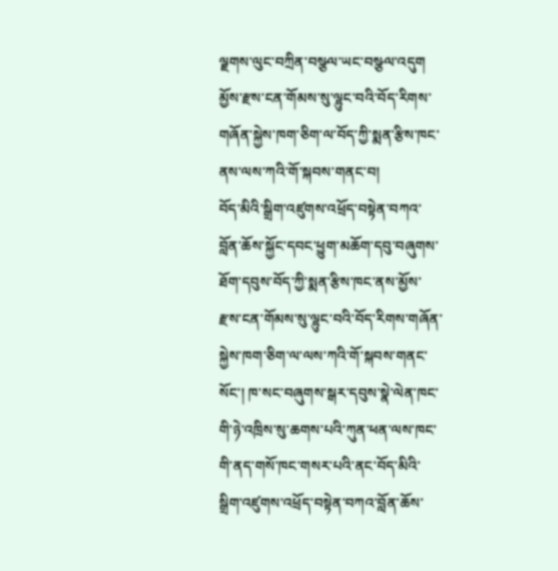ལྗགས་ལུང་བཀྲིན་བསྩལ་ཡང་བསྩལ་འདུག
མྱོས་རྫས་ངན་གོམས་སུ་ལྷུང་བའི་བོད་རིགས་གཞོན་སྐྱེས་ཁག་ཅིག་ལ་བོད་ཀྱི་སྨན་རྩིས་ཁང་ནས་ལས་ཀའི་གོ་སྐབས་གནང་བ།
བོད་མིའི་སྒྲིག་འཛུགས་འཕྲོད་བསྟེན་བཀའ་བློན་ཆོས་སྐྱོང་དབང་ཕྱུག་མཆོག་དབུ་བཞུགས་ཐོག་དབུས་བོད་ཀྱི་སྨན་རྩིས་ཁང་ནས་མྱོས་རྫས་ངན་གོམས་སུ་ལྷུང་བའི་བོད་རིགས་གཞོན་སྐྱེས་ཁག་ཅིག་ལ་ལས་ཀའི་གོ་སྐབས་གནང་སོང་། ཁ་སང་བཞུགས་སྒར་དབུས་སྣེ་ལེན་ཁང་གི་ཉེ་འཁྲིས་སུ་ཆགས་པའི་ཀུན་ཕན་ལས་ཁང་གི་ནད་གསོ་ཁང་གསར་པའི་ནང་བོད་མིའི་སྒྲིག་འཛུགས་འཕྲོད་བསྟེན་བཀའ་བློན་ཆོས་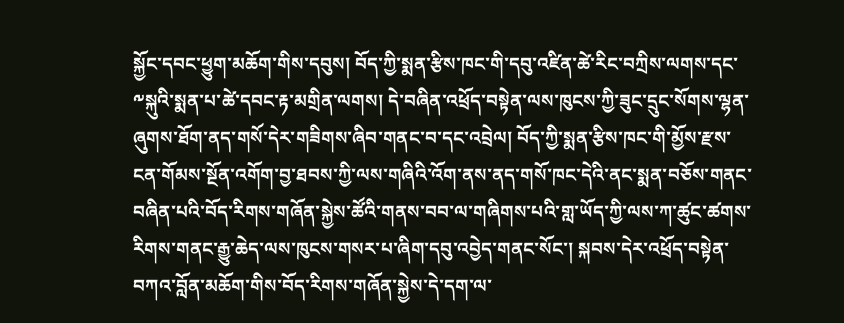སྐྱོང་དབང་ཕྱུག་མཆོག་གིས་དབུས། བོད་ཀྱི་སྨན་རྩིས་ཁང་གི་དབུ་འཛིན་ཚེ་རིང་བཀྲིས་ལགས་དང་༸སྐུའི་སྨན་པ་ཚེ་དབང་རྟ་མགྲིན་ལགས། དེ་བཞིན་འཕྲོད་བསྟེན་ལས་ཁུངས་ཀྱི་ཟུང་དྲུང་སོགས་ལྷན་ཞུགས་ཐོག་ནད་གསོ་དེར་གཟིགས་ཞིབ་གནང་བ་དང་འབྲེལ། བོད་ཀྱི་སྨན་རྩིས་ཁང་གི་མྱོས་རྫས་ངན་གོམས་སྔོན་འགོག་བྱ་ཐབས་ཀྱི་ལས་གཞིའི་འོག་ནས་ནད་གསོ་ཁང་དེའི་ནང་སྨན་བཅོས་གནང་བཞིན་པའི་བོད་རིགས་གཞོན་སྐྱེས་ཚོའི་གནས་བབ་ལ་གཞིགས་པའི་གླ་ཡོད་ཀྱི་ལས་ཀ་ཚུང་ཚགས་རིགས་གནང་རྒྱུ་ཆེད་ལས་ཁུངས་གསར་པ་ཞིག་དབུ་འབྱེད་གནང་སོང་། སྐབས་དེར་འཕྲོད་བསྟེན་བཀའ་བློན་མཆོག་གིས་བོད་རིགས་གཞོན་སྐྱེས་དེ་དག་ལ་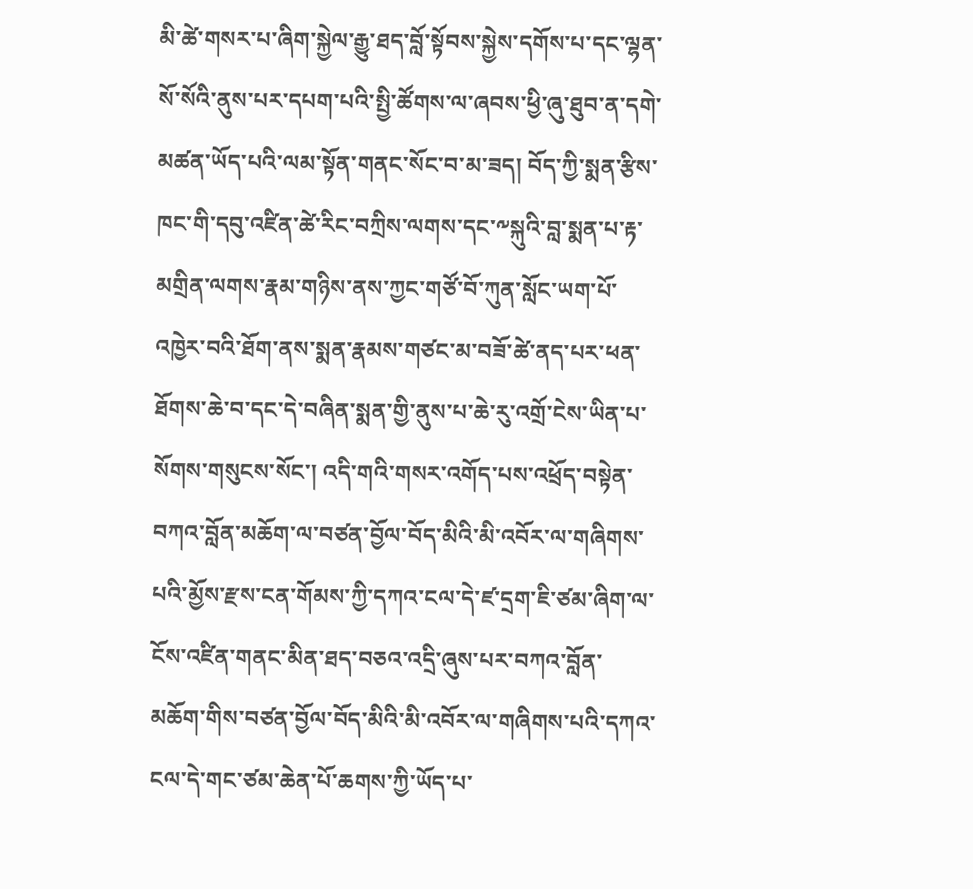མི་ཚེ་གསར་པ་ཞིག་སྐྱེལ་རྒྱུ་ཐད་བློ་སྟོབས་སྐྱེས་དགོས་པ་དང་ལྷན་སོ་སོའི་ནུས་པར་དཔག་པའི་སྤྱི་ཚོགས་ལ་ཞབས་ཕྱི་ཞུ་ཐུབ་ན་དགེ་མཚན་ཡོད་པའི་ལམ་སྟོན་གནང་སོང་བ་མ་ཟད། བོད་ཀྱི་སྨན་རྩིས་ཁང་གི་དབུ་འཛིན་ཚེ་རིང་བཀྲིས་ལགས་དང་༸སྐུའི་བླ་སྨན་པ་རྟ་མགྲིན་ལགས་རྣམ་གཉིས་ནས་ཀྱང་གཙོ་བོ་ཀུན་སློང་ཡག་པོ་འཁྱེར་བའི་ཐོག་ནས་སྨན་རྣམས་གཙང་མ་བཟོ་ཚེ་ནད་པར་ཕན་ཐོགས་ཆེ་བ་དང་དེ་བཞིན་སྨན་གྱི་ནུས་པ་ཆེ་རུ་འགྲོ་ངེས་ཡིན་པ་སོགས་གསུངས་སོང་། འདི་གའི་གསར་འགོད་པས་འཕྲོད་བསྟེན་བཀའ་བློན་མཆོག་ལ་བཙན་བྱོལ་བོད་མིའི་མི་འབོར་ལ་གཞིགས་པའི་མྱོས་རྫས་ངན་གོམས་ཀྱི་དཀའ་ངལ་དེ་ཛ་དྲག་ཇི་ཙམ་ཞིག་ལ་ངོས་འཛིན་གནང་མིན་ཐད་བཅའ་འདྲི་ཞུས་པར་བཀའ་བློན་མཆོག་གིས་བཙན་བྱོལ་བོད་མིའི་མི་འབོར་ལ་གཞིགས་པའི་དཀའ་ངལ་དེ་གང་ཙམ་ཆེན་པོ་ཆགས་ཀྱི་ཡོད་པ་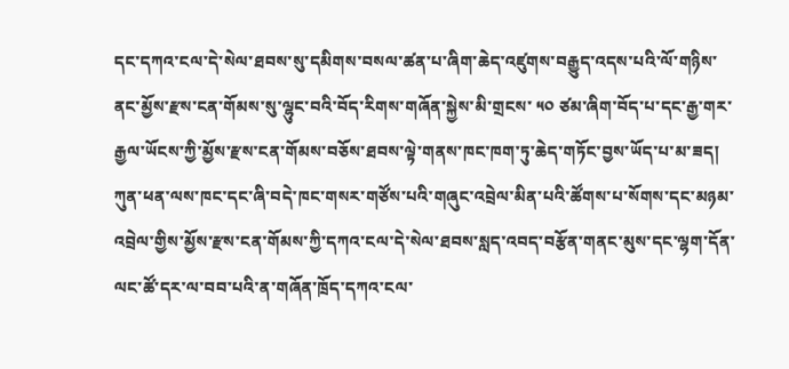དང་དཀའ་ངལ་དེ་སེལ་ཐབས་སུ་དམིགས་བསལ་ཚན་པ་ཞིག་ཆེད་འཛུགས་བརྒྱུད་འདས་པའི་ལོ་གཉིས་ནང་མྱོས་རྫས་ངན་གོམས་སུ་ལྷུང་བའི་བོད་རིགས་གཞོན་སྐྱེས་མི་གྲངས་ ༥༠ ཙམ་ཞིག་བོད་པ་དང་རྒྱ་གར་རྒྱལ་ཡོངས་ཀྱི་མྱོས་རྫས་ངན་གོམས་བཅོས་ཐབས་ལྟེ་གནས་ཁང་ཁག་ཏུ་ཆེད་གཏོང་བྱས་ཡོད་པ་མ་ཟད། ཀུན་ཕན་ལས་ཁང་དང་ཞི་བདེ་ཁང་གསར་གཙོས་པའི་གཞུང་འབྲེལ་མིན་པའི་ཚོགས་པ་སོགས་དང་མཉམ་འབྲེལ་གྱིས་མྱོས་རྫས་ངན་གོམས་ཀྱི་དཀའ་ངལ་དེ་སེལ་ཐབས་སླད་འབད་བརྩོན་གནང་མུས་དང་ལྷག་དོན་ལང་ཚོ་དར་ལ་བབ་པའི་ན་གཞོན་ཁྲོད་དཀའ་ངལ་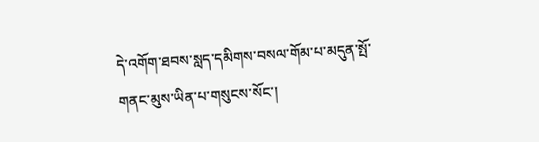དེ་འགོག་ཐབས་སླད་དམིགས་བསལ་གོམ་པ་མདུན་སྤོ་གནང་མུས་ཡིན་པ་གསུངས་སོང་།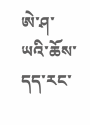ཨེ་ཤ་ཡའི་ཆོས་དད་རང་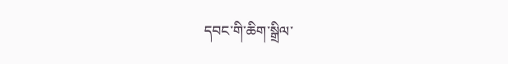དབང་གི་ཆིག་སྒྲིལ་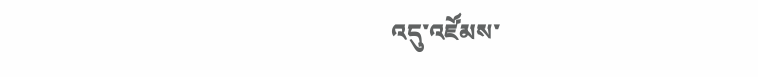འདུ་འཛོམས་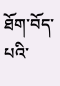ཐོག་བོད་པའི་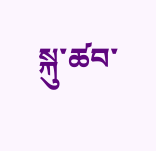སྐུ་ཚབ་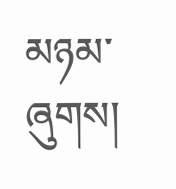མཉམ་ཞུགས།